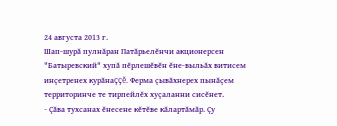24 августа 2013 г.
Шап-шурă пулнăран Патăрьелĕнчи акционерсен "Батыревский" хупă пĕрлешĕвĕн ĕне-выльăх витисем инçетренех курăнаççĕ. Ферма çывăхнерех пынăçем территоринче те тирпейлĕх хуçаланни сисĕнет.
- Çăва тухсанах ĕнесене кĕтĕве кăлартăмăр. Çу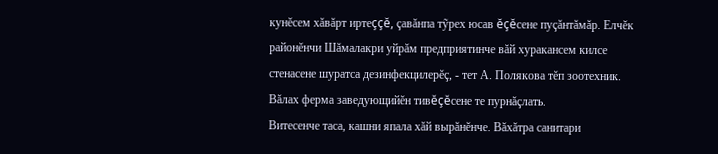кунĕсем хăвăрт иртеççĕ, çавăнпа тỹрех юсав ĕçĕсене пуçăнтăмăр. Елчĕк районĕнчи Шăмалакри уйрăм предприятинче вăй хуракансем килсе стенасене шуратса дезинфекцилерĕç, - тет А. Полякова тĕп зоотехник. Вăлах ферма заведующийĕн тивĕçĕсене те пурнăçлать.
Витесенче таса, кашни япала хăй вырăнĕнче. Вăхăтра санитари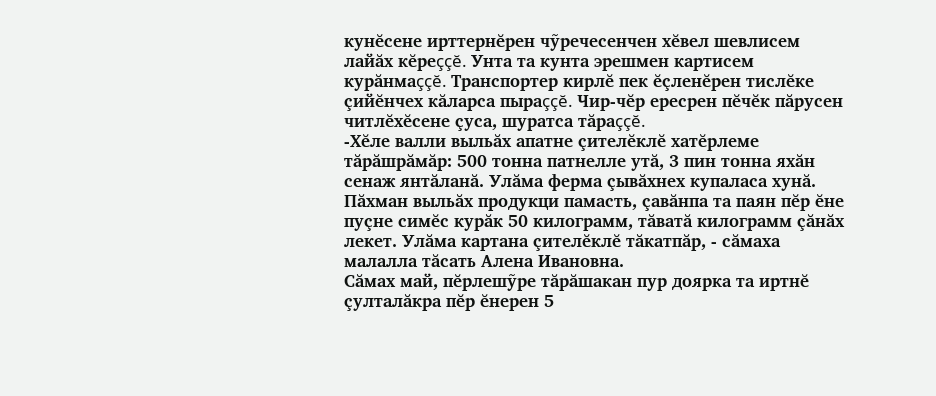кунĕсене ирттернĕрен чỹречесенчен хĕвел шевлисем лайăх кĕреççĕ. Унта та кунта эрешмен картисем курăнмаççĕ. Транспортер кирлĕ пек ĕçленĕрен тислĕке çийĕнчех кăларса пыраççĕ. Чир-чĕр ересрен пĕчĕк пăрусен читлĕхĕсене çуса, шуратса тăраççĕ.
-Хĕле валли выльăх апатне çителĕклĕ хатĕрлеме тăрăшрăмăр: 500 тонна патнелле утă, 3 пин тонна яхăн сенаж янтăланă. Улăма ферма çывăхнех купаласа хунă. Пăхман выльăх продукци памасть, çавăнпа та паян пĕр ĕне пуçне симĕс курăк 50 килограмм, тăватă килограмм çăнăх лекет. Улăма картана çителĕклĕ тăкатпăр, - сăмаха малалла тăсать Алена Ивановна.
Сăмах май, пĕрлешỹре тăрăшакан пур доярка та иртнĕ çулталăкра пĕр ĕнерен 5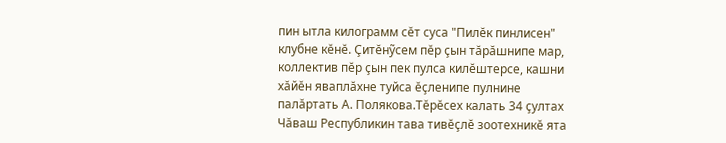пин ытла килограмм сĕт суса "Пилĕк пинлисен" клубне кĕнĕ. Çитĕнỹсем пĕр çын тăрăшнипе мар, коллектив пĕр çын пек пулса килĕштерсе, кашни хăйĕн яваплăхне туйса ĕçленипе пулнине палăртать А. Полякова.Тĕрĕсех калать 34 çултах Чăваш Республикин тава тивĕçлĕ зоотехникĕ ята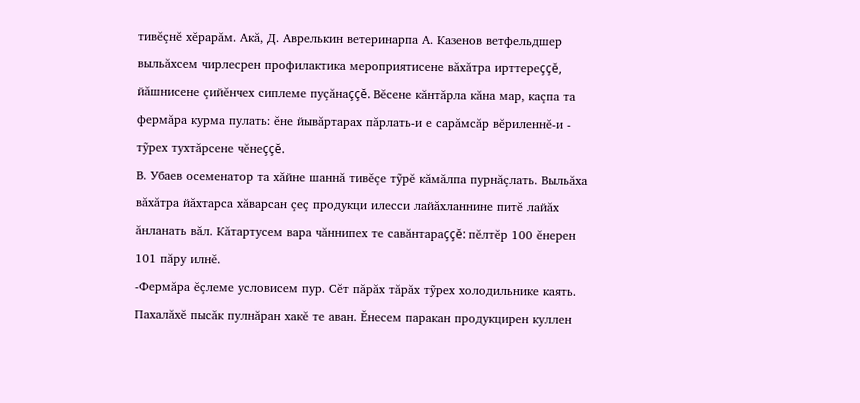тивĕçнĕ хĕрарăм. Акă, Д. Аврелькин ветеринарпа А. Казенов ветфельдшер выльăхсем чирлесрен профилактика мероприятисене вăхăтра ирттереççĕ, йăшнисене çийĕнчех сиплеме пуçăнаççĕ. Вĕсене кăнтăрла кăна мар, каçпа та фермăра курма пулать: ĕне йывăртарах пăрлать-и е сарăмсăр вĕриленнĕ-и - тỹрех тухтăрсене чĕнеççĕ.
В. Убаев осеменатор та хăйне шаннă тивĕçе тỹрĕ кăмăлпа пурнăçлать. Выльăха вăхăтра йăхтарса хăварсан çеç продукци илесси лайăхланнине питĕ лайăх ăнланать вăл. Кăтартусем вара чăннипех те савăнтараççĕ: пĕлтĕр 100 ĕнерен 101 пăру илнĕ.
-Фермăра ĕçлеме условисем пур. Сĕт пăрăх тăрăх тỹрех холодильнике каять. Пахалăхĕ пысăк пулнăран хакĕ те аван. Ĕнесем паракан продукцирен куллен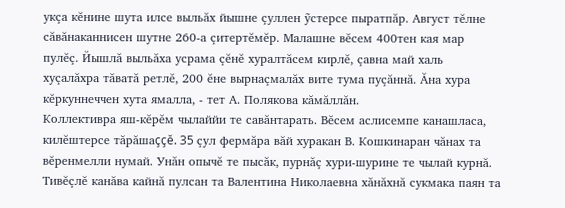укçа кĕнине шута илсе выльăх йышне çуллен ỹстерсе пыратпăр. Август тĕлне сăвăнаканнисен шутне 260-а çитертĕмĕр. Малашне вĕсем 400тен кая мар пулĕç. Йышлă выльăха усрама çĕнĕ хуралтăсем кирлĕ, çавна май халь хуçалăхра тăватă ретлĕ, 200 ĕне вырнаçмалăх вите тума пуçăннă. Ăна хура кĕркуннеччен хута ямалла, - тет А. Полякова кăмăллăн.
Коллективра яш-кĕрĕм чылаййи те савăнтарать. Вĕсем аслисемпе канашласа, килĕштерсе тăрăшаççĕ. 35 çул фермăра вăй хуракан В. Кошкинаран чăнах та вĕренмелли нумай. Унăн опычĕ те пысăк, пурнăç хури-шурине те чылай курнă. Тивĕçлĕ канăва кайнă пулсан та Валентина Николаевна хăнăхнă сукмака паян та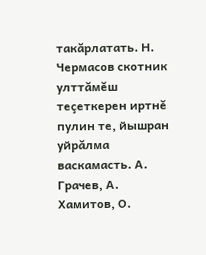такăрлатать. Н. Чермасов скотник улттăмĕш теçеткерен иртнĕ пулин те, йышран уйрăлма васкамасть. А. Грачев, А. Хамитов, О.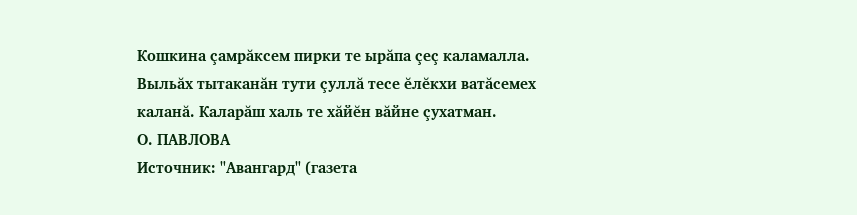Кошкина çамрăксем пирки те ырăпа çеç каламалла. Выльăх тытаканăн тути çуллă тесе ĕлĕкхи ватăсемех каланă. Каларăш халь те хăйĕн вăйне çухатман.
О. ПАВЛОВА
Источник: "Авангард" (газета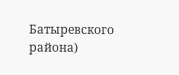Батыревского района)